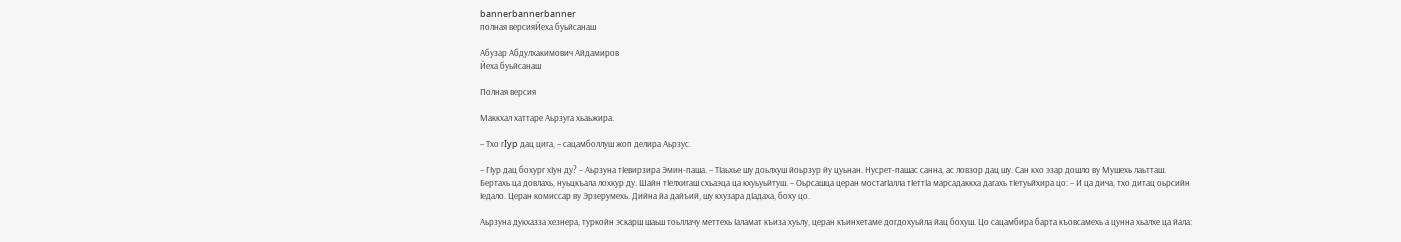bannerbannerbanner
полная версияЙеха буьйсанаш

Абузар Абдулхакимович Айдамиров
Йеха буьйсанаш

Полная версия

Маккхал хаттаре Аьрзуга хьаьжира.

– Тхо гIyp дац цига, – сацамболлуш жоп делира Аьрзус.

– ГIур дац бохург хIун ду? – Аьрзуна тIевирзира Эмин-паша. – ТIаьхье шу доьлхуш йоьрзур йу цуьнан. Нусрет-пашас санна, ас ловзор дац шу. Сан кхо эзар дошло ву Мушехь лаьтташ. Бертахь цa довлахь, нуьцкъала лохкур ду. Шайн тIелхигаш схьаэца ца кхуьуьйтуш. – Оьрсашца церан мостагIалла тIеттIа марсадаккха дагахь тIетуьйхира цо: – И ца дича, тхо дитац оьрсийн Iедало. Церан комиссар ву Эрзерумехь. Дийна йа дайъий, шу кхузара дIадаха, боху цо.

Аьрзуна дукхазза хезнера, туркойн эскарш шаьш тоьллачу меттехь Iаламат къиза хуьлу, церан къинхетаме догдохуьйла йац бохуш. Цо сацамбира барта къовсамехь а цунна хьалхе ца йала: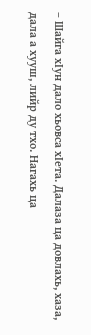– Шайга хIун дало хьовса хIета. Далаза ца довлахь, хаза, дала а хууш, лийр ду тхо. Нагахь ца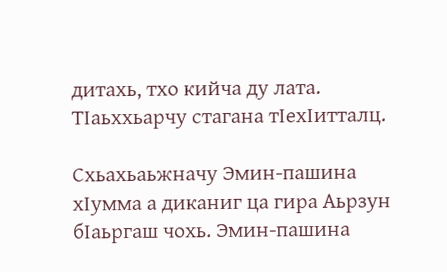дитахь, тхо кийча ду лата. ТIаьххьарчу стагана тIехIитталц.

Схьахьаьжначу Эмин-пашина хIумма а диканиг ца гира Аьрзун бIаьргаш чохь. Эмин-пашина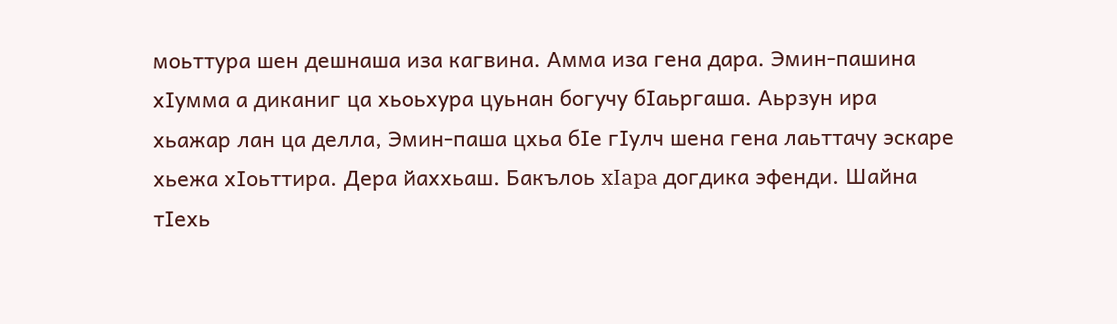моьттура шен дешнаша иза кагвина. Амма иза гена дара. Эмин-пашина хIумма а диканиг ца хьоьхура цуьнан богучу бIаьргаша. Аьрзун ира хьажар лан ца делла, Эмин-паша цхьа бIе гIулч шена гена лаьттачу эскаре хьежа хIоьттира. Дера йаххьаш. Бакълоь xIapa догдика эфенди. Шайна тIехь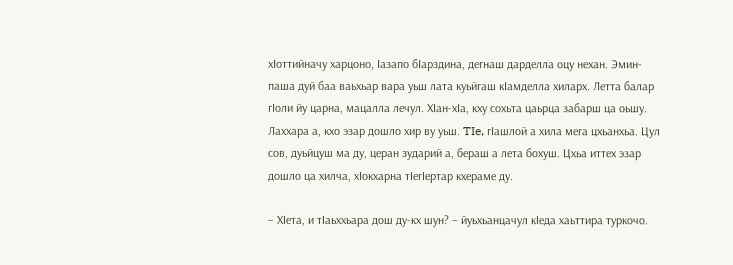хIоттийначу харцоно, Iазапо бIарздина, дегнаш дарделла оцу нехан. Эмин-паша дуй баа ваьхьар вара уьш лата куьйгаш кIамделла хиларх. Летта балар гIоли йу царна, мацалла лечул. ХIан-хIа, кху сохьта цаьрца забарш ца оьшу. Лаххара а, кхо эзар дошло хир ву уьш. TIe, гIашлой а хила мега цхьанхьа. Цул сов, дуьйцуш ма ду, церан зударий а, бераш а лета бохуш. Цхьа иттех эзар дошло ца хилча, хIокхарна тIегIертар кхераме ду.

– ХIета, и тIаьххьара дош ду-кх шун? – йуьхьанцачул кIеда хаьттира туркочо.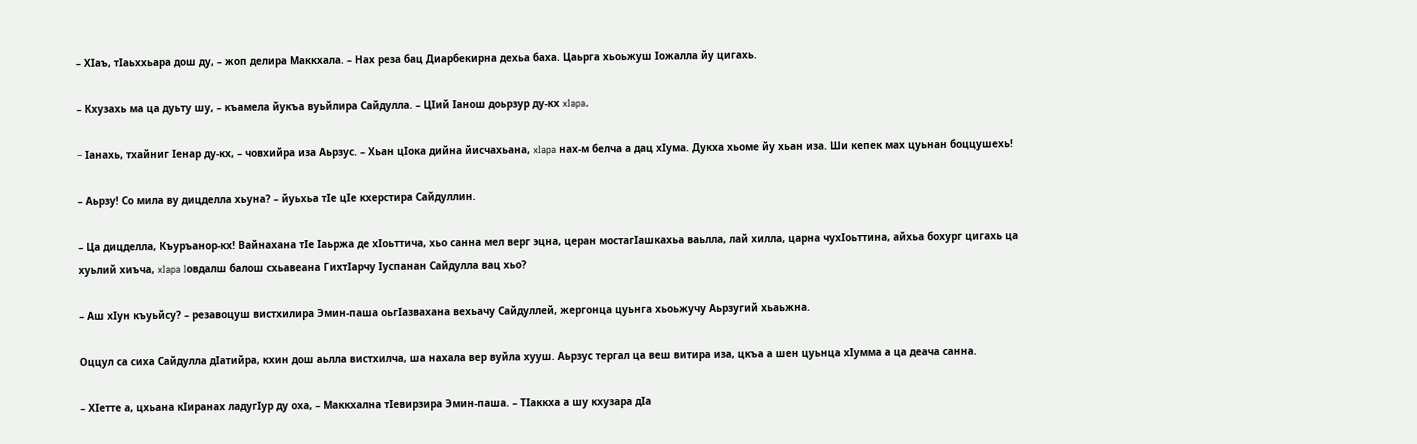– ХIаъ, тIаьххьара дош ду, – жоп делира Маккхала. – Нах реза бац Диарбекирна дехьа баха. Цаьрга хьоьжуш Iожалла йу цигахь.

– Кхузахь ма ца дуьту шу, – къамела йукъа вуьйлира Сайдулла. – ЦIий Iанош доьрзур ду-кх xIapa.

– Iанахь, тхайниг Iенар ду-кх, – човхийра иза Аьрзус. – Хьан цIока дийна йисчахьана, xIapa нах-м белча а дац хIума. Дукха хьоме йу хьан иза. Ши кепек мах цуьнан боццушехь!

– Аьрзу! Со мила ву дицделла хьуна? – йуьхьа тIе цIе кхерстира Сайдуллин.

– Ца дицделла, Къуръанор-кх! Вайнахана тIе Iаьржа де хIоьттича, хьо санна мел верг эцна, церан мостагIашкахьа ваьлла, лай хилла, царна чухIоьттина, айхьа бохург цигахь ца хуьлий хиъча, xIapa Iовдалш балош схьавеана ГихтIарчу Iуспанан Сайдулла вац хьо?

– Аш хIун къуьйсу? – резавоцуш вистхилира Эмин-паша оьгIазвахана вехьачу Сайдуллей, жергонца цуьнга хьоьжучу Аьрзугий хьаьжна.

Оццул са сиха Сайдулла дIатийра, кхин дош аьлла вистхилча, ша нахала вер вуйла хууш. Аьрзус тергал ца веш витира иза, цкъа а шен цуьнца хIумма а ца деача санна.

– ХIетте а, цхьана кIиранах ладугIур ду оха, – Маккхална тIевирзира Эмин-паша. – ТIаккха а шу кхузара дIа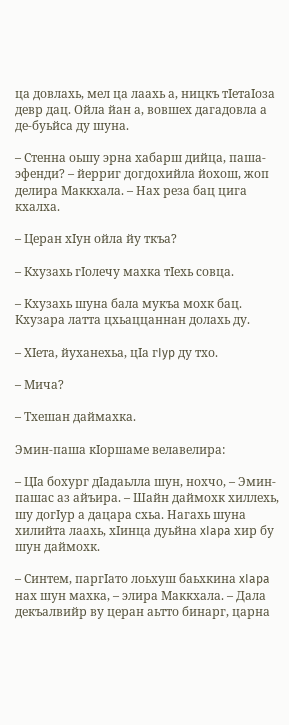ца довлахь, мел ца лаахь а, ницкъ тIетаIоза девр дац. Ойла йан а, вовшех дагадовла а де-буьйса ду шуна.

– Стенна оьшу эрна хабарш дийца, паша-эфенди? – йерриг догдохийла йохош, жоп делира Маккхала. – Нах реза бац цига кхалха.

– Церан хIун ойла йу ткъа?

– Кхузахь гIолечу махка тIехь совца.

– Кхузахь шуна бала мукъа мохк бац. Кхузара латта цхьаццаннан долахь ду.

– ХIета, йуханехьа, цIа гIyp ду тхо.

– Мича?

– Тхешан даймахка.

Эмин-паша кIоршаме велавелира:

– ЦIа бохург дIадаьлла шун, нохчо, – Эмин-пашас аз айъира. – Шайн даймохк хиллехь, шу догIур а дацара схьа. Нагахь шуна хилийта лаахь, хIинца дуьйна xIapa хир бу шун даймохк.

– Синтем, паргIато лоьхуш баьхкина xIapa нах шун махка, – элира Маккхала. – Дала декъалвийр ву церан аьтто бинарг, царна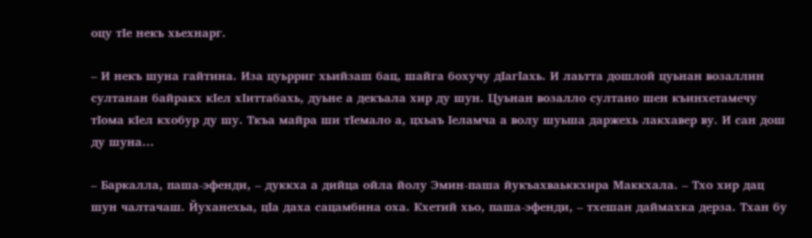оцу тIе некъ хьехнарг.

– И некъ шуна гайтина. Иза цуьрриг хьийзаш бац, шайга бохучу дIагIахь. И лаьтта дошлой цуьнан возаллин султанан байракх кIел хIиттабахь, дуьне а декъала хир ду шун. Цуьнан возалло султано шен къинхетамечу тIома кIел кхобур ду шу. Ткъа майра ши тIемало а, цхьаъ Iеламча а волу шуьша даржехь лакхавер ву. И сан дош ду шуна…

– Баркалла, паша-эфенди, – дуккха а дийца ойла йолу Эмин-паша йукъахваьккхира Маккхала. – Тхо хир дац шун чалтачаш. Йуханехьа, цIа даха сацамбина оха. Кхетий хьо, паша-эфенди, – тхешан даймахка дерза. Тхан бу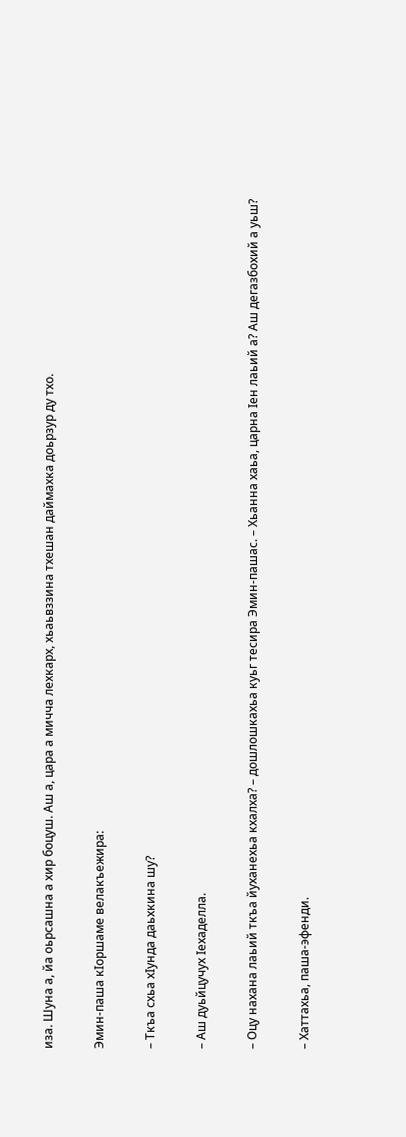иза. Шуна а, йа оьрсашна а хир боцуш. Аш а, цара а мичча лехкарх, хьаьвззина тхешан даймахка доьрзур ду тхо.

Эмин-паша кIоршаме велакъежира:

– Ткъа схьа хIунда даьхкина шу?

– Аш дуьйцучух Iехаделла.

– Оцу нахана лаьий ткъа йуханехьа кхалха? – дошлошкахьа куьг тесира Эмин-пашас. – Хьанна хаьа, царна Iен лаьий а? Аш дегазбохий а уьш?

– Хаттахьа, паша-эфенди.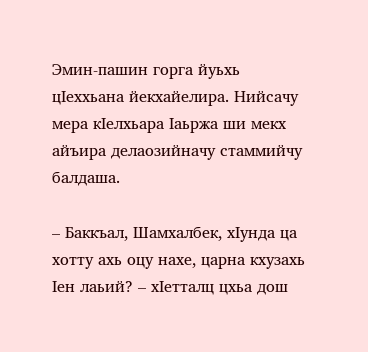Эмин-пашин горга йуьхь цIеххьана йекхайелира. Нийсачу мера кIелхьара Iаьржа ши мекх айъира делаозийначу стаммийчу балдаша.

– Баккъал, Шамхалбек, хIунда ца хотту ахь оцу нахе, царна кхузахь Iен лаьий? – хIетталц цхьа дош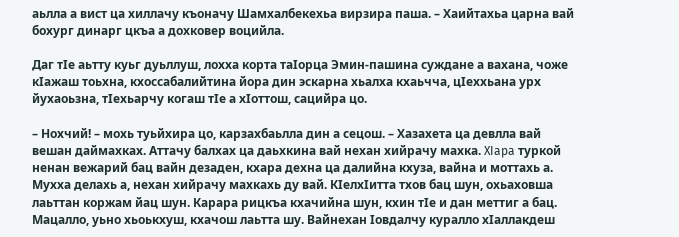аьлла а вист ца хиллачу къоначу Шамхалбекехьа вирзира паша. – Хаийтахьа царна вай бохург динарг цкъа а дохковер воцийла.

Даг тIе аьтту куьг дуьллуш, лохха корта таIорца Эмин-пашина суждане а вахана, чоже кIажаш тоьхна, кхоссабалийтина йора дин эскарна хьалха кхаьчча, цIеххьана урх йухаоьзна, тIехьарчу когаш тIе а хIоттош, сацийра цо.

– Нохчий! – мохь туьйхира цо, карзахбаьлла дин а сецош. – Хазахета ца девлла вай вешан даймахках. Аттачу балхах ца даьхкина вай нехан хийрачу махка. XIapa туркой ненан вежарий бац вайн дезаден, кхара дехна ца далийна кхуза, вайна и моттахь а. Мухха делахь а, нехан хийрачу махкахь ду вай. КIелхIитта тхов бац шун, охьаховша лаьттан коржам йац шун. Карара рицкъа кхачийна шун, кхин тIе и дан меттиг а бац. Мацалло, уьно хьоькхуш, кхачош лаьтта шу. Вайнехан Iовдалчу куралло хIаллакдеш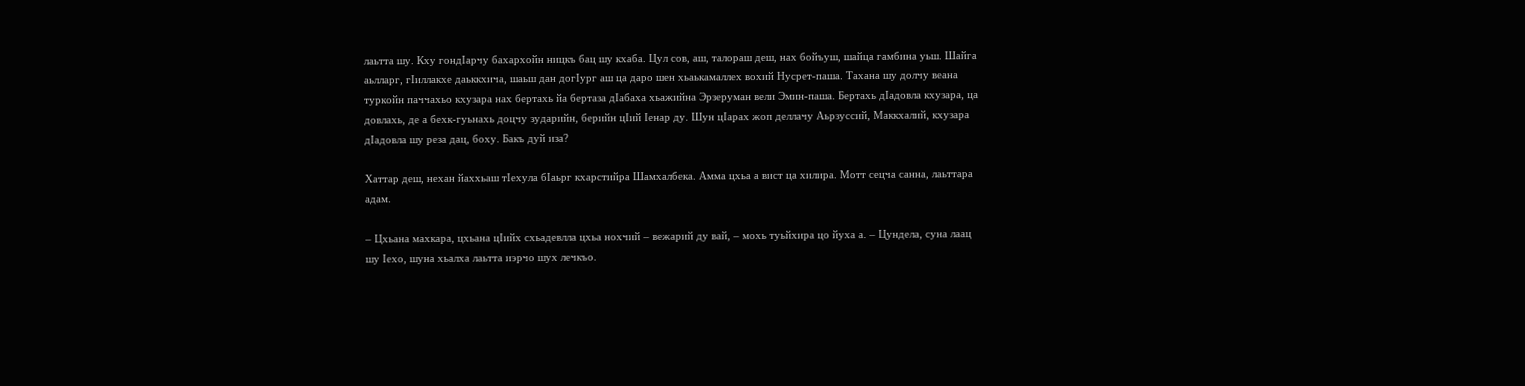лаьтта шу. Кху гондIарчу бахархойн ницкъ бац шу кхаба. Цул сов, аш, талораш деш, нах бойъуш, шайца гамбина уьш. Шайга аьлларг, гIиллакхе даьккхича, шаьш дан догIург аш ца даро шен хьаькамаллех вохий Нусрет-паша. Тахана шу долчу веана туркойн паччахьо кхузара нах бертахь йа бертаза дIабаха хьажийна Эрзеруман вели Эмин-паша. Бертахь дIадовла кхузара, ца довлахь, де а бехк-гуьнахь доцчу зударийн, берийн цIий Iенар ду. Шун цIарах жоп деллачу Аьрзуссий, Маккхалий, кхузара дIадовла шу реза дац, боху. Бакъ дуй иза?

Хаттар деш, нехан йаххьаш тIехула бIаьрг кхарстийра Шамхалбека. Амма цхьа а вист ца хилира. Мотт сецча санна, лаьттара адам.

– Цхьана махкара, цхьана цIийх схьадевлла цхьа нохчий – вежарий ду вай, – мохь туьйхира цо йуха а. – Цундела, суна лаац шу Iехо, шуна хьалха лаьтта иэрчо шух лечкъо.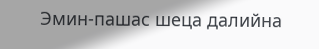Эмин-пашас шеца далийна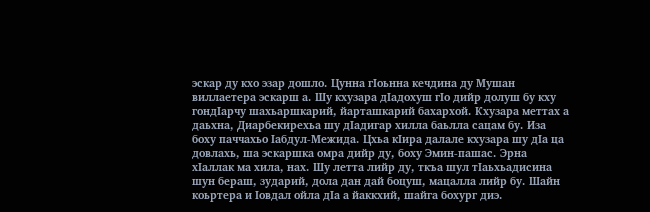эскар ду кхо эзар дошло. Цунна гIоьнна кечдина ду Мушан виллаетера эскарш а. Шу кхузара дIадохуш гIo дийр долуш бу кху гондIарчу шахьаршкарий, йарташкарий бахархой. Кхузара меттах а даьхна, Диарбекирехьа шу дIадигар хилла баьлла сацам бу. Иза боху паччахьо Iабдул-Межида. Цхьа кIира далале кхузара шу дIа ца довлахь, ша эскаршка омра дийр ду, боху Эмин-пашас. Эрна хIаллак ма хила, нах. Шу летта лийр ду, ткъа шул тIаьхьадисина шун бераш, зударий, дола дан дай боцуш, мацалла лийр бу. Шайн коьртера и Iовдал ойла дIа а йаккхий, шайга бохург диэ.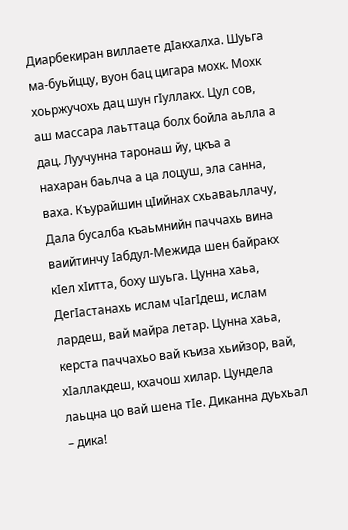Диарбекиран виллаете дIакхалха. Шуьга ма-буьйццу, вуон бац цигара мохк. Мохк хоьржучохь дац шун гIуллакх. Цул сов, аш массара лаьттаца болх бойла аьлла а дац. Луучунна таронаш йу, цкъа а нахаран баьлча а ца лоцуш, эла санна, ваха. Къурайшин цIийнах схьаваьллачу, Дала бусалба къаьмнийн паччахь вина ваийтинчу Iабдул-Межида шен байракх кIел хIитта, боху шуьга. Цунна хаьа, ДегIастанахь ислам чIагIдеш, ислам лардеш, вай майра летар. Цунна хаьа, керста паччахьо вай къиза хьийзор, вай, хIаллакдеш, кхачош хилар. Цундела лаьцна цо вай шена тIе. Диканна дуьхьал – дика!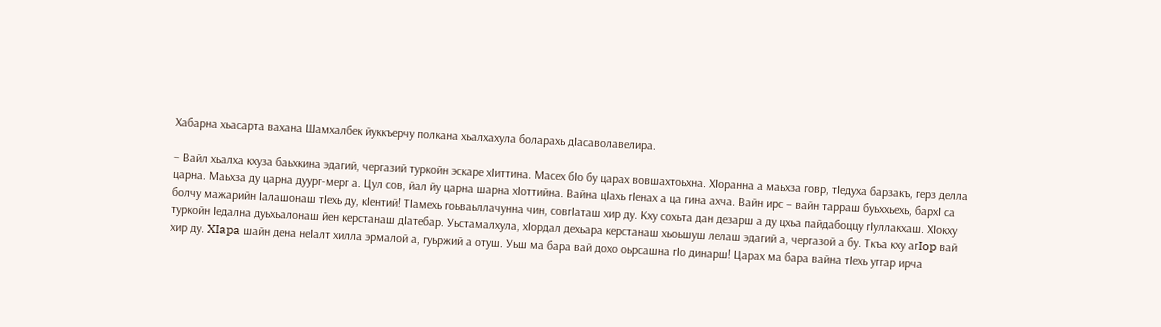Хабарна хьасарта вахана Шамхалбек йуккъерчу полкана хьалхахула боларахь дIасаволавелира.

– Вайл хьалха кхуза баьхкина эдагий, чергазий туркойн эскаре хIиттина. Масех бIо бу царах вовшахтоьхна. ХIоранна а маьхза говр, тIедуха барзакъ, герз делла царна. Маьхза ду царна дуург-мерг а. Цул сов, йал йу царна шарна хIоттийна. Вайна цIахь гIенах а ца гина ахча. Вайн ирс – вайн тарраш буьххьехь, бархI са болчу мажарийн Iалашонаш тIехь ду, кIентий! ТIамехь гоьваьллачунна чин, совгIаташ хир ду. Кху сохьта дан дезарш а ду цхьа пайдабоццу гIуллакхаш. ХIокху туркойн Iедална дуьхьалонаш йен керстанаш дIатебар. Уьстамалхула, хIордал дехьара керстанаш хьоьшуш лелаш эдагий а, чергазой а бу. Ткъа кху aгIop вай хир ду. XIapa шайн дена неIалт хилла эрмалой а, гуьржий а отуш. Уьш ма бара вай дохо оьрсашна гIo динарш! Царах ма бара вайна тIехь уггар ирча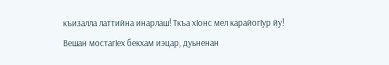къизалла латтийна инарлаш! Ткъа хIонс мел карайогIур йу! Вешан мостагIех бекхам иэцар, дуьненан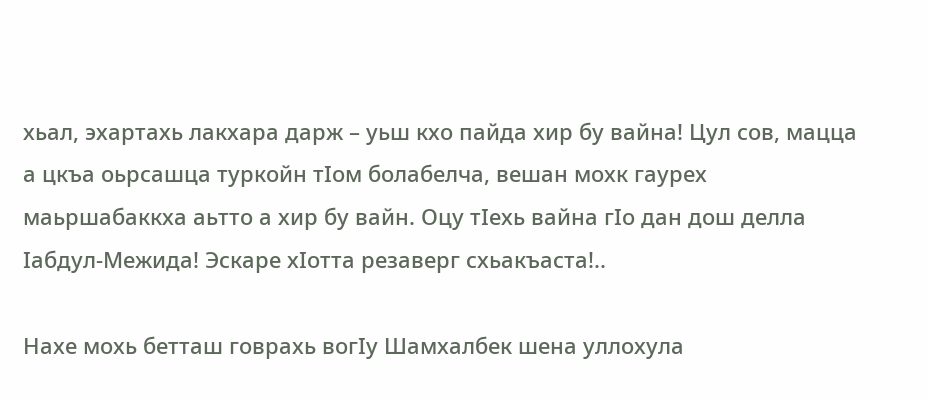хьал, эхартахь лакхара дарж – уьш кхо пайда хир бу вайна! Цул сов, мацца а цкъа оьрсашца туркойн тIом болабелча, вешан мохк гаурех маьршабаккха аьтто а хир бу вайн. Оцу тIехь вайна гIо дан дош делла Iабдул-Межида! Эскаре хIотта резаверг схьакъаста!..

Нахе мохь бетташ говрахь вогIу Шамхалбек шена уллохула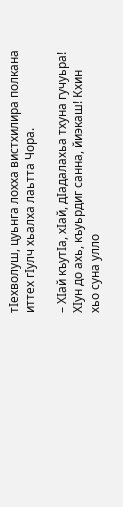тIехволуш, цуьнга лохха вистхилира полкана иттех гIулч хьалха лаьтта Чора.

– ХIай къутIа, хIай, дIадалахьа тхуна гучуьра! ХIун до ахь, къуьрдиг санна, йиэкаш! Кхин хьо суна улло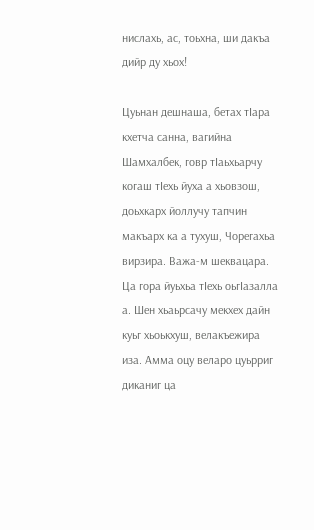нислахь, ас, тоьхна, ши дакъа дийр ду хьох!

Цуьнан дешнаша, бетах тIара кхетча санна, вагийна Шамхалбек, говр тIаьхьарчу когаш тIехь йуха а хьовзош, доьхкарх йоллучу тапчин макъарх ка а тухуш, Чорегахьа вирзира. Важа-м шеквацара. Ца гора йуьхьа тIехь оьгIазалла а. Шен хьаьрсачу мекхех дайн куьг хьоькхуш, велакъежира иза. Амма оцу веларо цуьрриг диканиг ца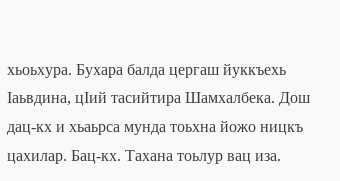хьоьхура. Бухара балда цергаш йуккъехь Iаьвдина, цIий тасийтира Шамхалбека. Дош дац-кх и хьаьрса мунда тоьхна йожо ницкъ цахилар. Бац-кх. Тахана тоьлур вац иза.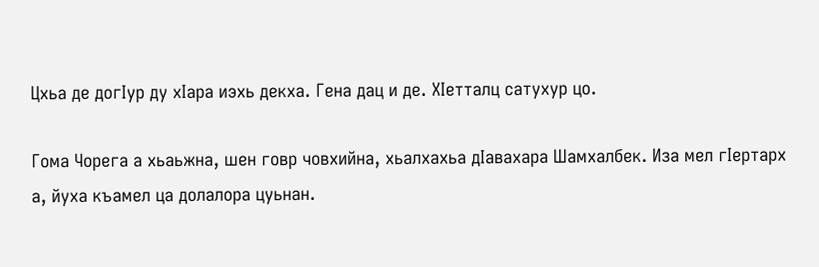Цхьа де догIур ду xIapa иэхь декха. Гена дац и де. ХIетталц сатухур цо.

Гома Чорега а хьаьжна, шен говр човхийна, хьалхахьа дIавахара Шамхалбек. Иза мел гIертарх а, йуха къамел ца долалора цуьнан.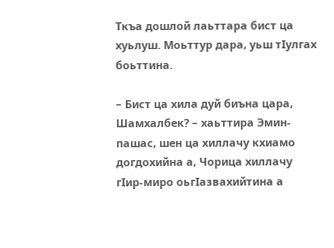Ткъа дошлой лаьттара бист ца хуьлуш. Моьттур дара, уьш тIулгах боьттина.

– Бист ца хила дуй биъна цара, Шамхалбек? – хаьттира Эмин-пашас, шен ца хиллачу кхиамо догдохийна а, Чорица хиллачу гIир-миро оьгIазвахийтина а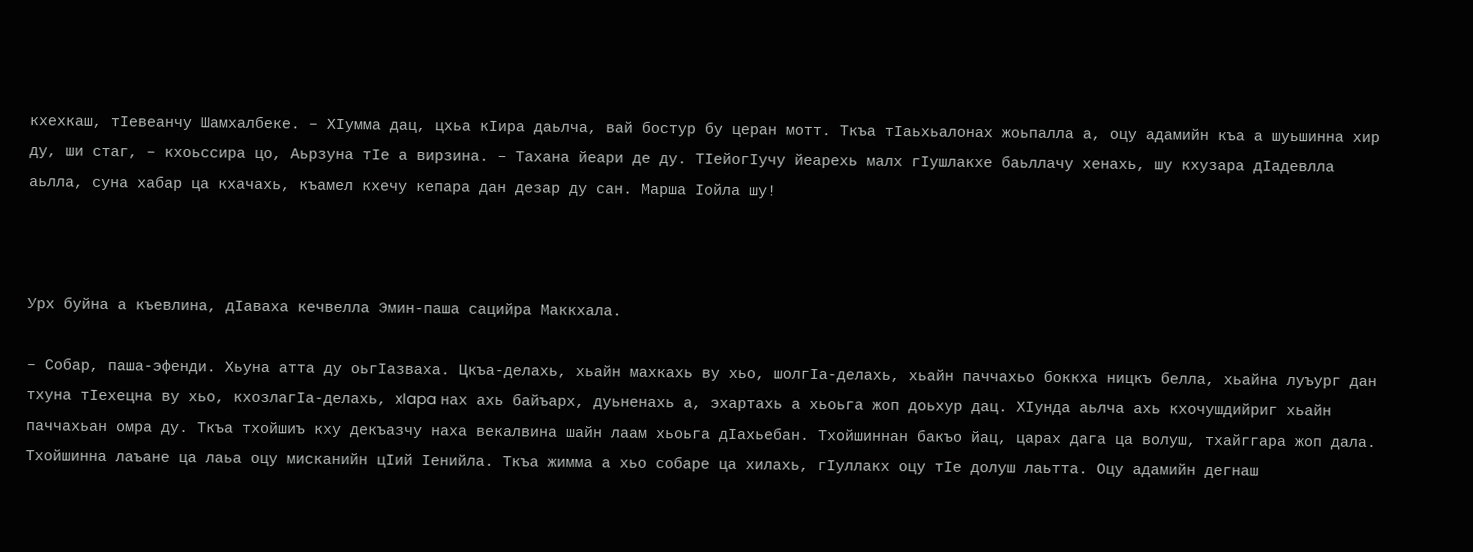кхехкаш, тIевеанчу Шамхалбеке. – ХIумма дац, цхьа кIира даьлча, вай бостур бу церан мотт. Ткъа тIаьхьалонах жоьпалла а, оцу адамийн къа а шуьшинна хир ду, ши стаг, – кхоьссира цо, Аьрзуна тIе а вирзина. – Тахана йеари де ду. ТIейогIучу йеарехь малх гIушлакхе баьллачу хенахь, шу кхузара дIадевлла аьлла, суна хабар ца кхачахь, къамел кхечу кепара дан дезар ду сан. Марша Iойла шу!



Урх буйна а къевлина, дIаваха кечвелла Эмин-паша сацийра Маккхала.

– Собар, паша-эфенди. Хьуна атта ду оьгIазваха. Цкъа-делахь, хьайн махкахь ву хьо, шолгIа-делахь, хьайн паччахьо боккха ницкъ белла, хьайна луъург дан тхуна тIехецна ву хьо, кхозлагIа-делахь, xIapa нах ахь байъарх, дуьненахь а, эхартахь а хьоьга жоп доьхур дац. ХIунда аьлча ахь кхочушдийриг хьайн паччахьан омра ду. Ткъа тхойшиъ кху декъазчу наха векалвина шайн лаам хьоьга дIахьебан. Тхойшиннан бакъо йац, царах дага ца волуш, тхайггара жоп дала. Тхойшинна лаъане ца лаьа оцу мисканийн цIий Iенийла. Ткъа жимма а хьо собаре ца хилахь, гIуллакх оцу тIе долуш лаьтта. Оцу адамийн дегнаш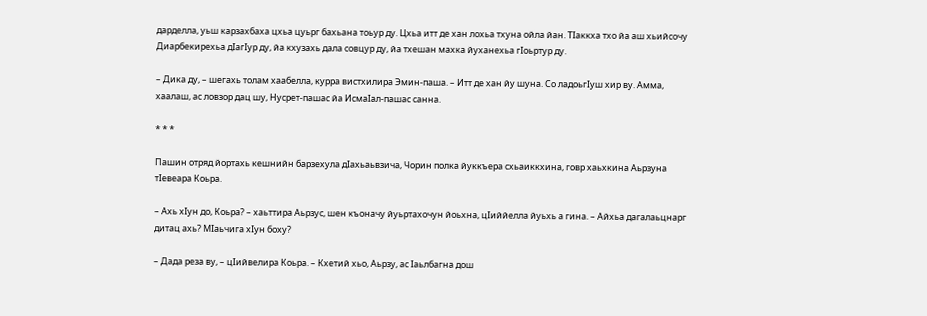дарделла, уьш карзахбаха цхьа цуьрг бахьана тоьур ду. Цхьа итт де хан лохьа тхуна ойла йан. ТIаккха тхо йа аш хьийсочу Диарбекирехьа дIагIур ду, йа кхузахь дала совцур ду, йа тхешан махка йуханехьа гIоьртур ду.

– Дика ду, – шегахь толам хаабелла, курра вистхилира Эмин-паша. – Итт де хан йу шуна. Со ладоьгIуш хир ву. Амма, хаалаш, ас ловзор дац шу, Нусрет-пашас йа ИсмаIал-пашас санна.

* * *

Пашин отряд йортахь кешнийн барзехула дIахьаьвзича, Чорин полка йуккъера схьаиккхина, говр хаьхкина Аьрзуна тIевеара Коьра.

– Ахь хIун до, Коьра? – хаьттира Аьрзус, шен къоначу йуьртахочун йоьхна, цIиййелла йуьхь а гина. – Айхьа дагалаьцнарг дитац ахь? МIаьчига хIун боху?

– Дада реза ву, – цIийвелира Коьра. – Кхетий хьо, Аьрзу, ас Iаьлбагна дош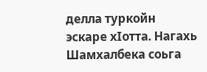делла туркойн эскаре хIотта. Нагахь Шамхалбека соьга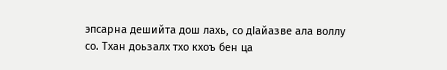эпсарна дешийта дош лахь, со дIайазве ала воллу со. Тхан доьзалх тхо кхоъ бен ца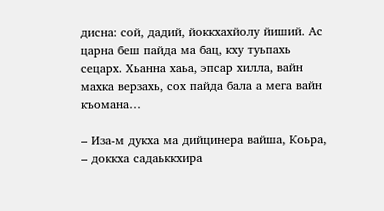дисна: сой, дадий, йоккхахйолу йиший. Ас царна беш пайда ма бац, кху туьпахь сецарх. Хьанна хаьа, эпсар хилла, вайн махка верзахь, сох пайда бала а мега вайн къомана…

– Иза-м дукха ма дийцинера вайша, Коьра, – доккха садаьккхира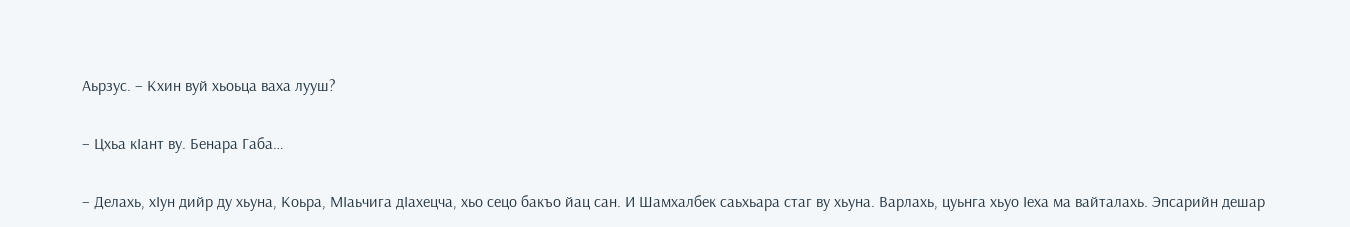Аьрзус. – Кхин вуй хьоьца ваха лууш?

– Цхьа кIант ву. Бенара Габа…

– Делахь, хIун дийр ду хьуна, Коьра, МIаьчига дIахецча, хьо сецо бакъо йац сан. И Шамхалбек саьхьара стаг ву хьуна. Варлахь, цуьнга хьуо Iеха ма вайталахь. Эпсарийн дешар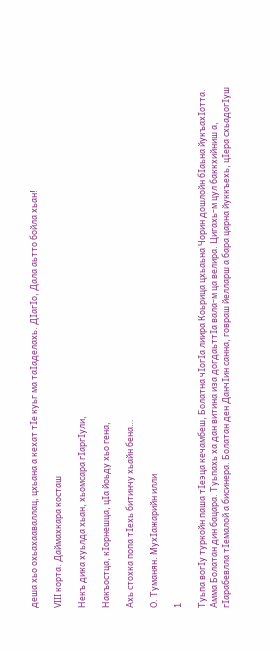деша хьо охьахааваллац, цхьана а кехат тIе куьг ма таIаделахь. ДIагIо, Дала аьтто бойла хьан!

VIII корта. Даймахкара косташ

Некъ дика хуьлда хьан, хьомсара гIаргIули,

Накъостца, кIорнешца, цIа йоьду хьо гена,

Ахь стохка попа тIехь битинчу хьайн бена…

О. Туманян. МухIажарийн илли

1

Туьпа вогIу туркойн паша тIеэца кечамбеш, Болатна чIогIа лиира Коьрица цхьаьна Чорин дошлойн бIаьна йукъахIотта. Амма Болатан дин бацара. Туьпахь ха дан витина иза догдаьттIа вала-м ца велира. Цигахь-м цул баккхийниш а, гIарабевлла тIемалой а бисинера. Болатан ден ДанчIин санна, говраш йелларш а бара царна йуккъехь, цIера схьадогIуш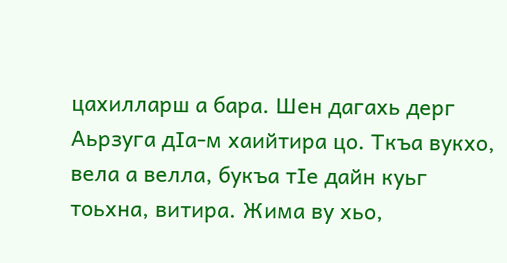цахилларш а бара. Шен дагахь дерг Аьрзуга дIа-м хаийтира цо. Ткъа вукхо, вела а велла, букъа тIе дайн куьг тоьхна, витира. Жима ву хьо,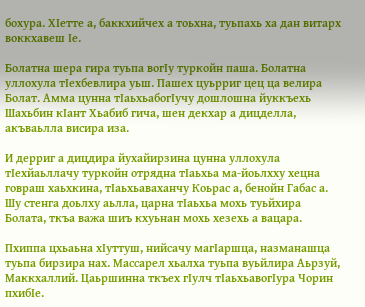бохура. ХIетте а, баккхийчех а тоьхна, туьпахь ха дан витарх воккхавеш Iе.

Болатна шера гира туьпа вогIу туркойн паша. Болатна уллохула тIехбевлира уьш. Пашех цуьрриг цец ца велира Болат. Амма цунна тIаьхьабогIучу дошлошна йуккъехь Шахьбин кIант Хьабиб гича, шен декхар а дицделла, акъваьлла висира иза.

И дерриг а дицдира йухайирзина цунна уллохула тIехйаьллачу туркойн отрядна тIаьхьа ма-йоьлхху хецна говраш хаьхкина, тIаьхьаваханчу Коьрас а, бенойн Габас а. Шу стенга доьлху аьлла, царна тIаьхьа мохь туьйхира Болата, ткъа важа шиъ кхуьнан мохь хезехь а вацара.

Пхиппа цхьаьна хIуттуш, нийсачу магIаршца, назманашца туьпа бирзира нах. Массарел хьалха туьпа вуьйлира Аьрзуй, Маккхаллий. Цаьршинна ткъех гIулч тIаьхьавогIура Чорин пхибIе.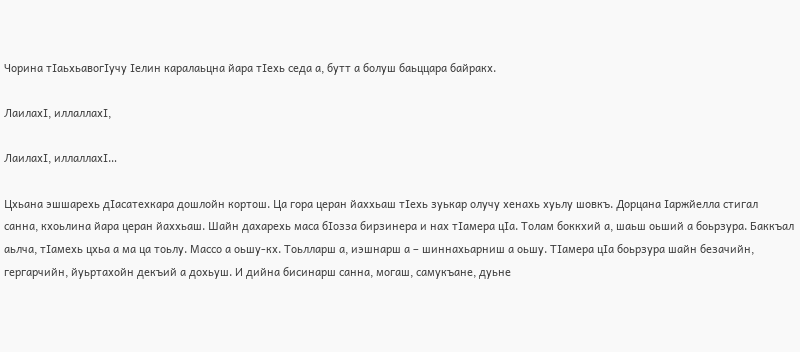Чорина тIаьхьавогIучу Iелин каралаьцна йара тIехь седа а, бутт а болуш баьццара байракх.

ЛаилахI, иллаллахI,

ЛаилахI, иллаллахI…

Цхьана эшшарехь дIасатехкара дошлойн кортош. Ца гора церан йаххьаш тIехь зуькар олучу хенахь хуьлу шовкъ. Дорцана Iаржйелла стигал санна, кхоьлина йара церан йаххьаш. Шайн дахарехь маса бIозза бирзинера и нах тIамера цIа. Толам боккхий а, шаьш оьший а боьрзура. Баккъал аьлча, тIамехь цхьа а ма ца тоьлу. Массо а оьшу-кх. Тоьлларш а, иэшнарш а – шиннахьарниш а оьшу. ТIамера цIа боьрзура шайн безачийн, гергарчийн, йуьртахойн декъий а дохьуш. И дийна бисинарш санна, могаш, самукъане, дуьне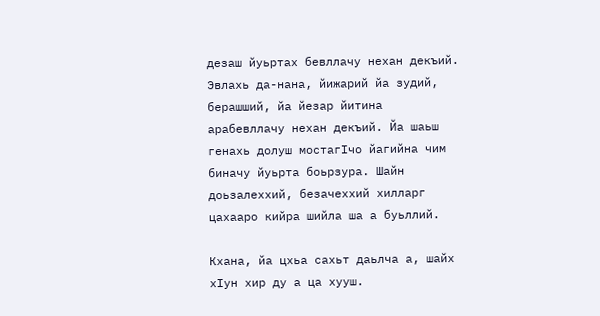дезаш йуьртах бевллачу нехан декъий. Эвлахь да-нана, йижарий йа зудий, берашший, йа йезар йитина арабевллачу нехан декъий. Йа шаьш генахь долуш мостагIчо йагийна чим биначу йуьрта боьрзура. Шайн доьзалеххий, безачеххий хилларг цахааро кийра шийла ша а буьллий.

Кхана, йа цхьа сахьт даьлча а, шайх хIун хир ду а ца хууш.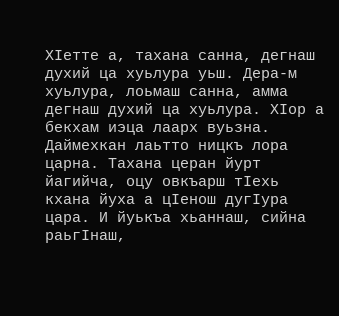ХIетте а, тахана санна, дегнаш духий ца хуьлура уьш. Дера-м хуьлура, лоьмаш санна, амма дегнаш духий ца хуьлура. ХIор а бекхам иэца лаарх вуьзна. Даймехкан лаьтто ницкъ лора царна. Тахана церан йурт йагийча, оцу овкъарш тIехь кхана йуха а цIенош дугIура цара. И йуькъа хьаннаш, сийна раьгIнаш,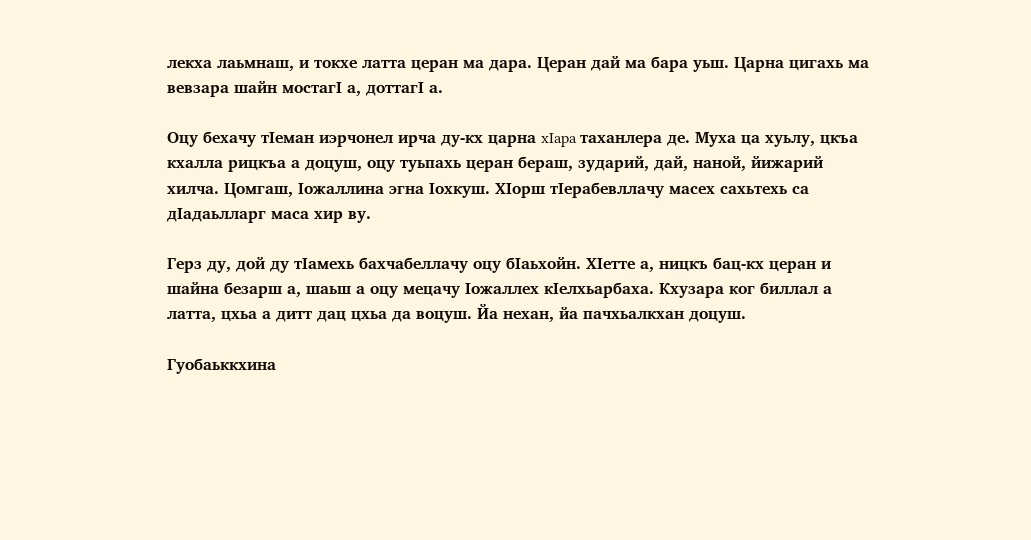лекха лаьмнаш, и токхе латта церан ма дара. Церан дай ма бара уьш. Царна цигахь ма вевзара шайн мостагI а, доттагI а.

Оцу бехачу тIеман иэрчонел ирча ду-кх царна xIapa таханлера де. Муха ца хуьлу, цкъа кхалла рицкъа а доцуш, оцу туьпахь церан бераш, зударий, дай, наной, йижарий хилча. Цомгаш, Iожаллина эгна Iохкуш. ХIорш тIерабевллачу масех сахьтехь са дIадаьлларг маса хир ву.

Герз ду, дой ду тIамехь бахчабеллачу оцу бIаьхойн. ХIетте а, ницкъ бац-кх церан и шайна безарш а, шаьш а оцу мецачу Iожаллех кIелхьарбаха. Кхузара ког биллал а латта, цхьа а дитт дац цхьа да воцуш. Йа нехан, йа пачхьалкхан доцуш.

Гуобаьккхина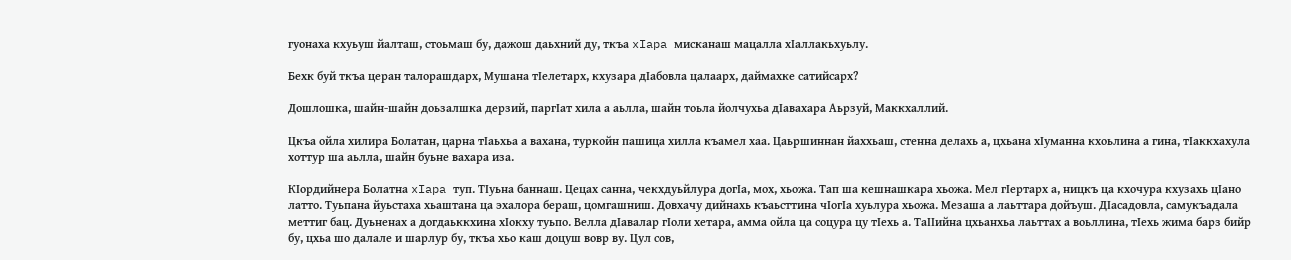гуонаха кхуьуш йалташ, стоьмаш бу, дажош даьхний ду, ткъа xIapa мисканаш мацалла хIаллакьхуьлу.

Бехк буй ткъа церан талорашдарх, Мушана тIелетарх, кхузара дIабовла цалаарх, даймахке сатийсарх?

Дошлошка, шайн-шайн доьзалшка дерзий, паргIат хила а аьлла, шайн тоьла йолчухьа дIавахара Аьрзуй, Маккхаллий.

Цкъа ойла хилира Болатан, царна тIаьхьа а вахана, туркойн пашица хилла къамел хаа. Цаьршиннан йаххьаш, стенна делахь а, цхьана хIуманна кхоьлина а гина, тIаккхахула хоттур ша аьлла, шайн буьне вахара иза.

КIордийнера Болатна xIapa туп. ТIуьна баннаш. Цецах санна, чекхдуьйлура догIа, мох, хьожа. Тап ша кешнашкара хьожа. Мел гIертарх а, ницкъ ца кхочура кхузахь цIано латто. Туьпана йуьстаха хьаштана ца эхалора бераш, цомгашниш. Довхачу дийнахь къаьсттина чIогIа хуьлура хьожа. Мезаша а лаьттара дойъуш. ДIасадовла, самукъадала меттиг бац. Дуьненах а догдаьккхина хIокху туьпо. Велла дIавалар гIоли хетара, амма ойла ца соцура цу тIехь а. ТаIIийна цхьанхьа лаьттах а воьллина, тIехь жима барз бийр бу, цхьа шо далале и шарлур бу, ткъа хьо каш доцуш вовр ву. Цул сов,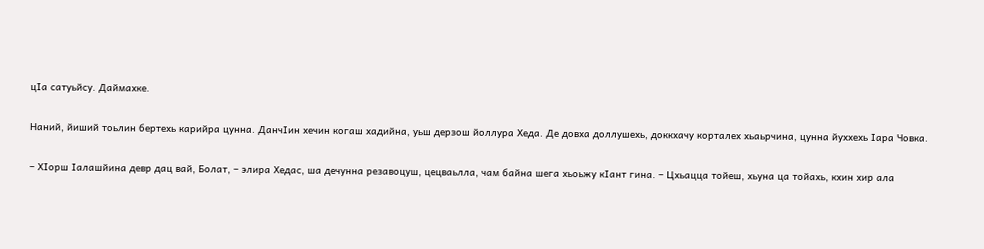цIа сатуьйсу. Даймахке.

Наний, йиший тоьлин бертехь карийра цунна. ДанчIин хечин когаш хадийна, уьш дерзош йоллура Хеда. Де довха доллушехь, доккхачу корталех хьаьрчина, цунна йуххехь Iара Човка.

– ХIорш Iалашйина девр дац вай, Болат, – элира Хедас, ша дечунна резавоцуш, цецваьлла, чам байна шега хьоьжу кIант гина. – Цхьацца тойеш, хьуна ца тойахь, кхин хир ала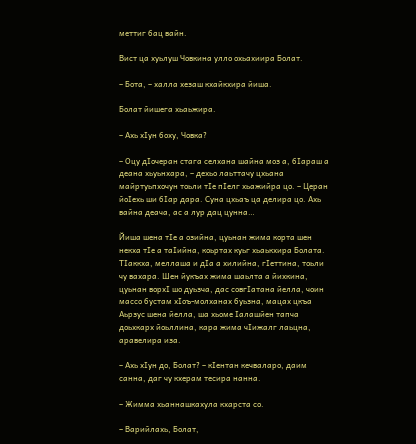меттиг бац вайн.

Вист ца хуьлуш Човкина улло охьахиира Болат.

– Бота, – халла хезаш кхайкхира йиша.

Болат йишега хьаьжира.

– Ахь хIун боху, Човка?

– Оцу дIочеран стага селхана шайна моз а, бIараш а деана хьуьнхара, – дехьо лаьттачу цхьана майртуьпхочун тоьли тIе пIелг хьажийра цо. – Церан йоIехь ши бIар дара. Суна цхьаъ ца делира цо. Ахь вайна деача, ас а лур дац цунна…

Йиша шена тIе а озийна, цуьнан жима корта шен некха тIе а таIийна, коьртах куьг хьаькхира Болата. ТIаккха, меллаша и дIа а хилийна, гIеттина, тоьли чу вахара. Шен йукъах жима шаьлта а йихкина, цуьнан ворхI шо дуьзча, дас совгIатана йелла, чоин массо бустам хIоъ-молханах буьзна, мацах цкъа Аьрзус шена йелла, ша хьоме Iалашйен тапча доьхкарх йоьллина, кара жима чIижалг лаьцна, аравелира иза.

– Ахь хIун до, Болат? – кIентан кечваларо, даим санна, даг чу кхерам тесира нанна.

– Жимма хьаннашкахула кхарста со.

– Варийлахь, Болат,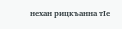нехан рицкъанна тIе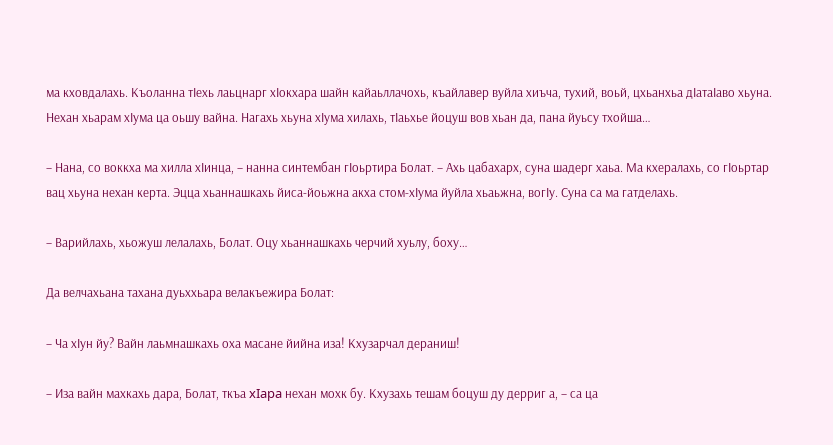ма кховдалахь. Къоланна тIехь лаьцнарг хIокхара шайн кайаьллачохь, къайлавер вуйла хиъча, тухий, воьй, цхьанхьа дIатаIаво хьуна. Нехан хьарам хIума ца оьшу вайна. Нагахь хьуна хIума хилахь, тIаьхье йоцуш вов хьан да, пана йуьсу тхойша…

– Нана, со воккха ма хилла хIинца, – нанна синтембан гIоьртира Болат. – Ахь цабахарх, суна шадерг хаьа. Ма кхералахь, со гIоьртар вац хьуна нехан керта. Эцца хьаннашкахь йиса-йоьжна акха стом-хIума йуйла хьаьжна, вогIу. Суна са ма гатделахь.

– Варийлахь, хьожуш лелалахь, Болат. Оцу хьаннашкахь черчий хуьлу, боху…

Да велчахьана тахана дуьххьара велакъежира Болат:

– Ча хIун йу? Вайн лаьмнашкахь оха масане йийна иза! Кхузарчал дераниш!

– Иза вайн махкахь дара, Болат, ткъа xIapa нехан мохк бу. Кхузахь тешам боцуш ду дерриг а, – са ца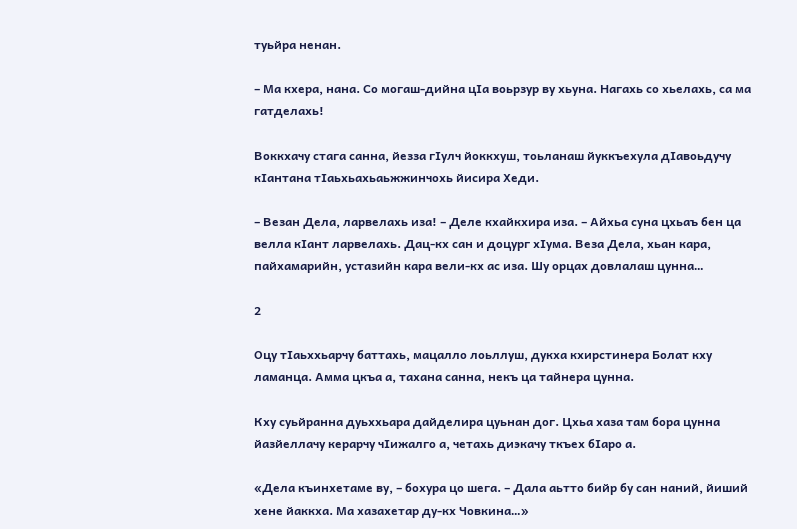туьйра ненан.

– Ма кхера, нана. Со могаш-дийна цIа воьрзур ву хьуна. Нагахь со хьелахь, са ма гатделахь!

Воккхачу стага санна, йезза гIулч йоккхуш, тоьланаш йуккъехула дIавоьдучу кIантана тIаьхьахьаьжжинчохь йисира Хеди.

– Везан Дела, ларвелахь иза! – Деле кхайкхира иза. – Айхьа суна цхьаъ бен ца велла кIант ларвелахь. Дац-кх сан и доцург хIума. Веза Дела, хьан кара, пайхамарийн, устазийн кара вели-кх ас иза. Шу орцах довлалаш цунна…

2

Оцу тIаьххьарчу баттахь, мацалло лоьллуш, дукха кхирстинера Болат кху ламанца. Амма цкъа а, тахана санна, некъ ца тайнера цунна.

Кху суьйранна дуьххьара дайделира цуьнан дог. Цхьа хаза там бора цунна йазйеллачу керарчу чIижалго а, четахь диэкачу ткъех бIаро а.

«Дела къинхетаме ву, – бохура цо шега. – Дала аьтто бийр бу сан наний, йиший хене йаккха. Ма хазахетар ду-кх Човкина…»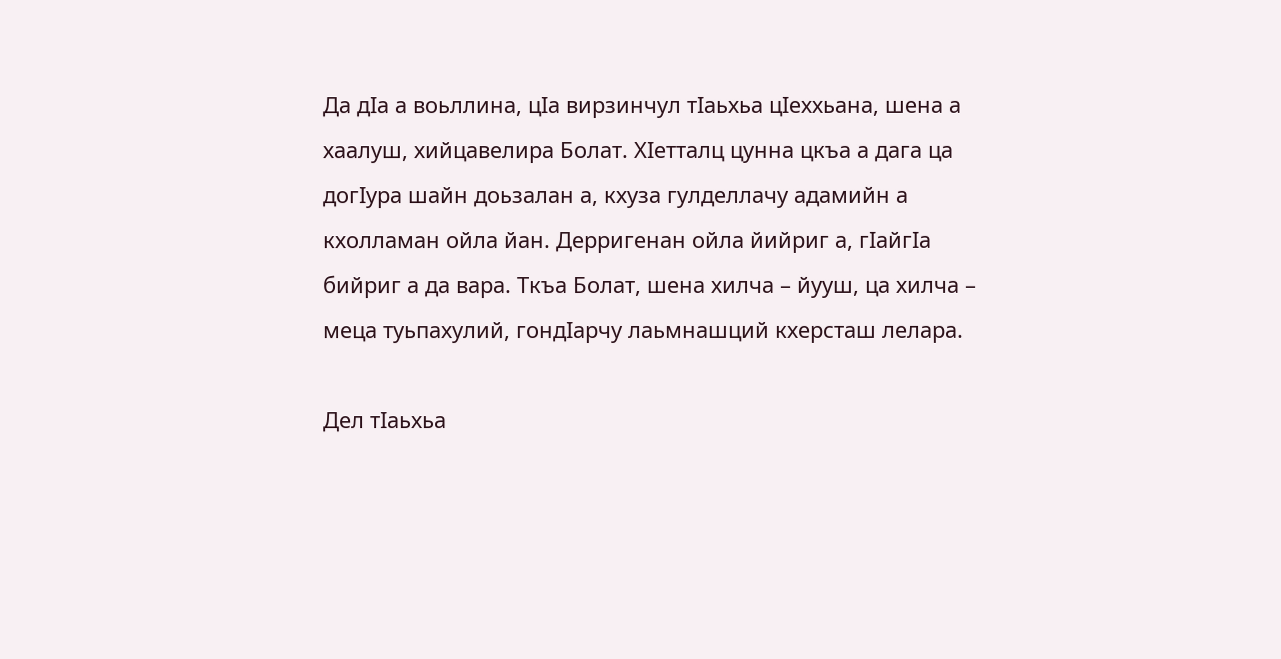Да дIа а воьллина, цIа вирзинчул тIаьхьа цIеххьана, шена а хаалуш, хийцавелира Болат. ХIетталц цунна цкъа а дага ца догIура шайн доьзалан а, кхуза гулделлачу адамийн а кхолламан ойла йан. Дерригенан ойла йийриг а, гIайгIа бийриг а да вара. Ткъа Болат, шена хилча – йууш, ца хилча – меца туьпахулий, гондIарчу лаьмнашций кхерсташ лелара.

Дел тIаьхьа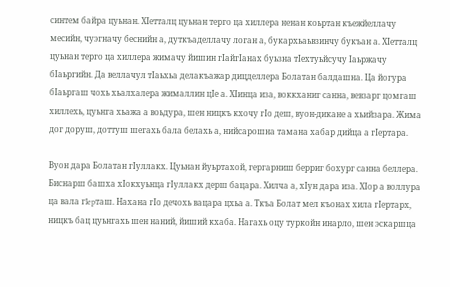синтем байра цуьнан. ХIетталц цуьнан терго ца хиллера ненан коьртан къежйеллачу месийн, чуэгначу беснийн а, дуткъаделлачу логан а, букархьаьвзинчу букъан а. ХIетталц цуьнан терго ца хиллера жимачу йишин гIайгIанах буьзна тIехтуьйсучу Iаьржачу бIаьргийн. Да веллачул тIаьхьа делакъажар дицделлера Болатан балдашна. Ца йогура бIаьргаш чохь хьалхалера жималлин цIе а. ХIинца иза, воккханиг санна, вевзарг цомгаш хиллехь, цуьнга хьажа а воьдура, шен ницкъ кхочу гIo деш, вуон-дикане а хьийзара. Жима дог доруш, доттуш шегахь бала белахь а, нийсарошна тамана хабар дийца а гIертара.

Вуон дара Болатан гIуллакх. Цуьнан йуьртахой, гергарниш берриг бохург санна беллера. Биснарш башха хIокхуьнца гIуллакх дерш бацара. Хилча а, хIун дара иза. ХIор а воллура ца вала гIepташ. Нахана гIo дечохь вацара цхьа а. Ткъа Болат мел къонах хила гIертарх, ницкъ бац цуьнгахь шен наний, йиший кхаба. Нагахь оцу туркойн инарло, шен эскаршца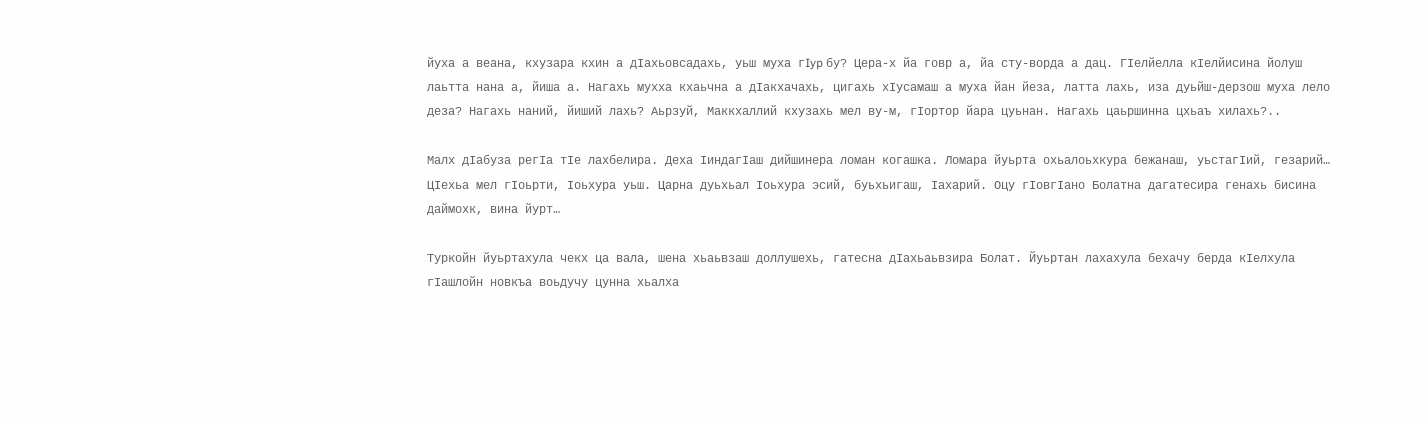йуха а веана, кхузара кхин а дIахьовсадахь, уьш муха гIyp бу? Цера-х йа говр а, йа cтy-ворда а дац. ГIелйелла кIелйисина йолуш лаьтта нана а, йиша а. Нагахь мухха кхаьчна а дIакхачахь, цигахь хIусамаш а муха йан йеза, латта лахь, иза дуьйш-дерзош муха лело деза? Нагахь наний, йиший лахь? Аьрзуй, Маккхаллий кхузахь мел ву-м, гIортор йара цуьнан. Нагахь цаьршинна цхьаъ хилахь?..

Малх дIабуза регIа тIе лахбелира. Деха IиндагIаш дийшинера ломан когашка. Ломара йуьрта охьалоьхкура бежанаш, уьстагIий, гезарий… ЦIехьа мел гIоьрти, Iоьхура уьш. Царна дуьхьал Iоьхура эсий, буьхьигаш, Iахарий. Оцу гIовгIано Болатна дагатесира генахь бисина даймохк, вина йурт…

Туркойн йуьртахула чекх ца вала, шена хьаьвзаш доллушехь, гатесна дIахьаьвзира Болат. Йуьртан лахахула бехачу берда кIелхула гIашлойн новкъа воьдучу цунна хьалха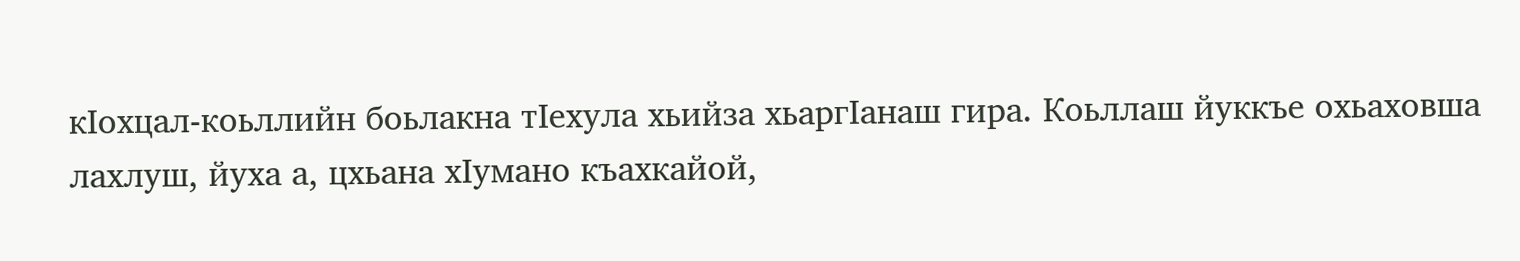кIохцал-коьллийн боьлакна тIехула хьийза хьаргIанаш гира. Коьллаш йуккъе охьаховша лахлуш, йуха а, цхьана хIумано къахкайой,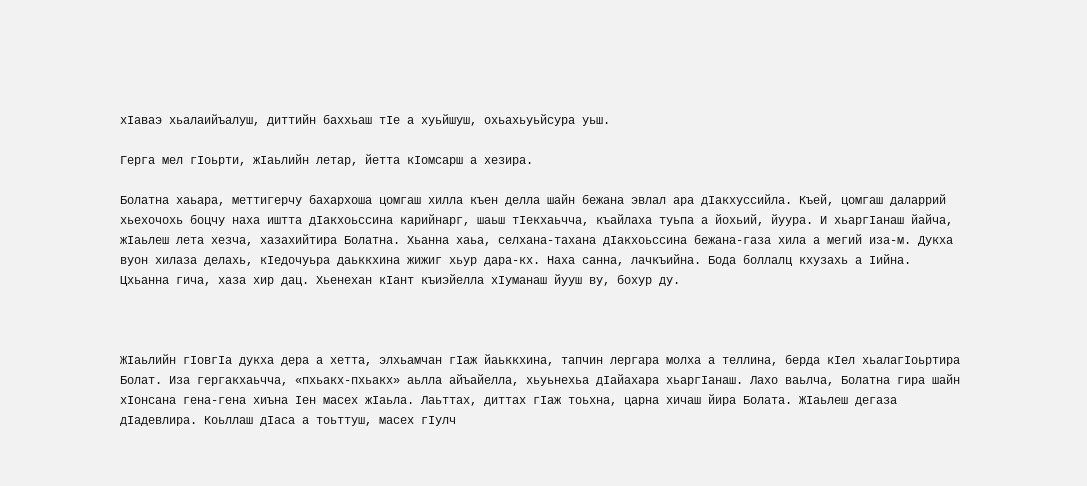хIаваэ хьалаийъалуш, диттийн баххьаш тIе а хуьйшуш, охьахьуьйсура уьш.

Герга мел гIоьрти, жIаьлийн летар, йетта кIомсарш а хезира.

Болатна хаьара, меттигерчу бахархоша цомгаш хилла къен делла шайн бежана эвлал ара дIакхуссийла. Къей, цомгаш даларрий хьехочохь боцчу наха иштта дIакхоьссина карийнарг, шаьш тIекхаьчча, къайлаха туьпа а йохьий, йуура. И хьаргIанаш йайча, жIаьлеш лета хезча, хазахийтира Болатна. Хьанна хаьа, селхана-тахана дIакхоьссина бежана-газа хила а мегий иза-м. Дукха вуон хилаза делахь, кIедочуьра даьккхина жижиг хьур дара-кх. Наха санна, лачкъийна. Бода боллалц кхузахь а Iийна. Цхьанна гича, хаза хир дац. Хьенехан кIант къиэйелла хIуманаш йууш ву, бохур ду.



ЖIаьлийн гIовгIа дукха дера а хетта, элхьамчан гIаж йаьккхина, тапчин лергара молха а теллина, берда кIел хьалагIоьртира Болат. Иза гергакхаьчча, «пхьакх-пхьакх» аьлла айъайелла, хьуьнехьа дIайахара хьаргIанаш. Лахо ваьлча, Болатна гира шайн хIонсана гена-гена хиъна Iен масех жIаьла. Лаьттах, диттах гIаж тоьхна, царна хичаш йира Болата. ЖIаьлеш дегаза дIадевлира. Коьллаш дIаса а тоьттуш, масех гIулч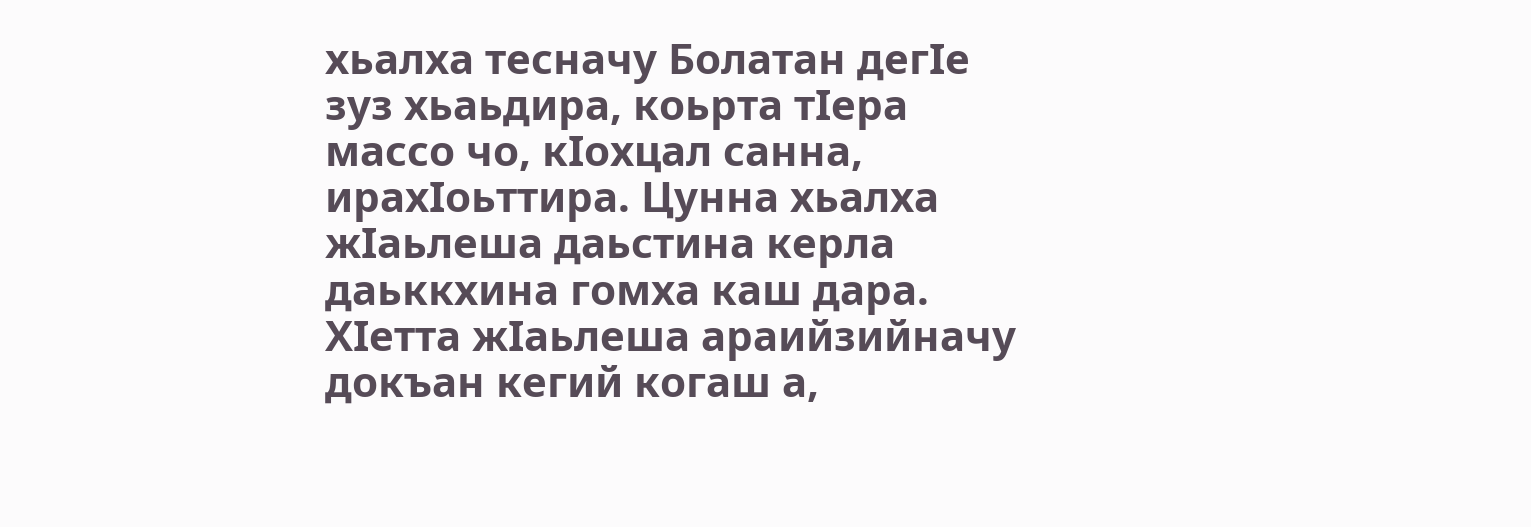хьалха тесначу Болатан дегIе зуз хьаьдира, коьрта тIера массо чо, кIохцал санна, ирахIоьттира. Цунна хьалха жIаьлеша даьстина керла даьккхина гомха каш дара. ХIетта жIаьлеша араийзийначу докъан кегий когаш а,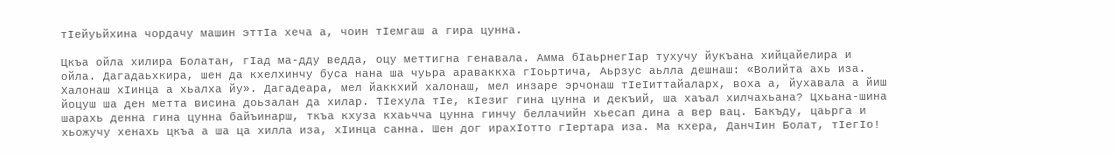тIейуьйхина чордачу машин эттIа хеча а, чоин тIемгаш а гира цунна.

Цкъа ойла хилира Болатан, гIад ма-дду ведда, оцу меттигна генавала. Амма бIаьрнегIар тухучу йукъана хийцайелира и ойла. Дагадаьхкира, шен да кхелхинчу буса нана ша чуьра араваккха гIоьртича, Аьрзус аьлла дешнаш: «Волийта ахь иза. Халонаш хIинца а хьалха йу». Дагадеара, мел йаккхий халонаш, мел инзаре эрчонаш тIеIиттайаларх, воха а, йухавала а йиш йоцуш ша ден метта висина доьзалан да хилар. ТIехула тIе, кIезиг гина цунна и декъий, ша хаъал хилчахьана? Цхьана-шина шарахь денна гина цунна байъинарш, ткъа кхуза кхаьчча цунна гинчу беллачийн хьесап дина а вер вац. Бакъду, цаьрга и хьожучу хенахь цкъа а ша ца хилла иза, хIинца санна. Шен дог ирахIотто гIертара иза. Ма кхера, ДанчIин Болат, тIегIо!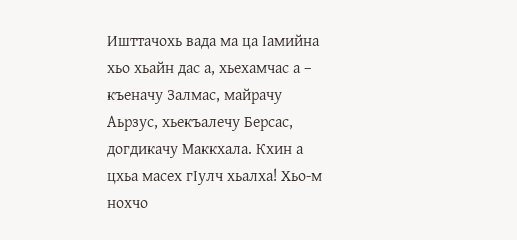Ишттачохь вада ма ца Iамийна хьо хьайн дас а, хьехамчас а – къеначу Залмас, майрачу Аьрзус, хьекъалечу Берсас, догдикачу Маккхала. Кхин а цхьа масех гIулч хьалха! Хьо-м нохчо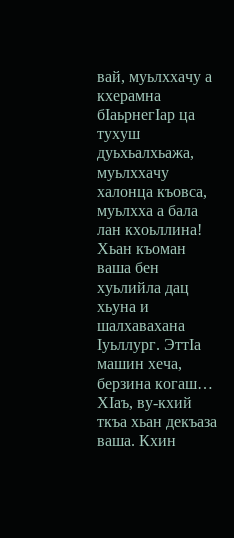вай, муьлххачу а кхерамна бIаьрнегIар ца тухуш дуьхьалхьажа, муьлххачу халонца къовса, муьлхха а бала лан кхоьллина! Хьан къоман ваша бен хуьлийла дац хьуна и шалхавахана Iуьллург. ЭттIа машин хеча, берзина когаш… ХIаъ, ву-кхий ткъа хьан декъаза ваша. Кхин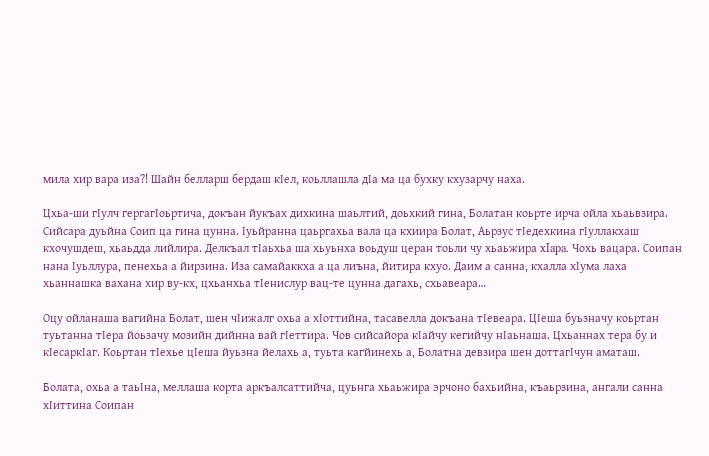мила хир вара иза?! Шайн белларш бердаш кIел, коьллашла дIа ма ца бухку кхузарчу наха.

Цхьа-ши гIулч гергагIоьртича, докъан йукъах дихкина шаьлтий, доьхкий гина, Болатан коьрте ирча ойла хьаьвзира. Сийсара дуьйна Соип ца гина цунна. Iуьйранна цаьргахьа вала ца кхиира Болат, Аьрзус тIедехкина гIуллакхаш кхочушдеш, хьаьдда лийлира. Делкъал тIаьхьа ша хьуьнха воьдуш церан тоьли чу хьаьжира xIapa. Чохь вацара. Соипан нана Iуьллура, пенехьа а йирзина. Иза самайаккха а ца лиъна, йитира кхуо. Даим а санна, кхалла хIума лаха хьаннашка вахана хир ву-кх, цхьанхьа тIенислур вац-те цунна дагахь, схьавеара…

Оцу ойланаша вагийна Болат, шен чIижалг охьа а хIоттийна, тасавелла докъана тIевеара. ЦIеша буьзначу коьртан туьтанна тIера йоьзачу мозийн дийнна вай гIеттира. Чов сийсайора кIайчу кегийчу нIаьнаша. Цхьаннах тера бу и кIесаркIаг. Коьртан тIехье цIеша йуьзна йелахь а, туьта кагйинехь а, Болатна девзира шен доттагIчун аматаш.

Болата, охьа а таьIна, меллаша корта аркъалсаттийча, цуьнга хьаьжира эрчоно бахьийна, къаьрзина, ангали санна хIиттина Соипан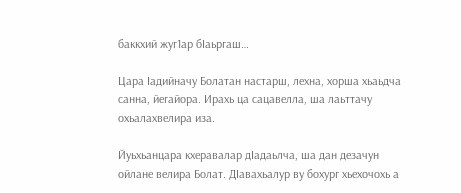баккхий жуг1ар бIаьргаш…

Цара Iадийначу Болатан настарш, лехна, хорша хьаьдча санна, йегайора. Ирахь ца сацавелла, ша лаьттачу охьалахвелира иза.

Йуьхьанцара кхеравалар дIадаьлча, ша дан дезачун ойлане велира Болат. ДIавахьалур ву бохург хьехочохь а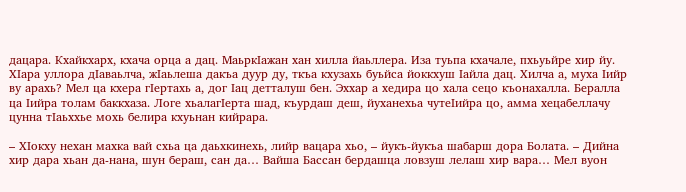дацара. Кхайкхарх, кхача орца а дац. МаьркIажан хан хилла йаьллера. Иза туьпа кхачале, пхьуьйре хир йу. ХIара уллора дIаваьлча, жIаьлеша дакъа дуур ду, ткъа кхузахь буьйса йоккхуш Iайла дац. Хилча а, муха Iийр ву арахь? Мел ца кхера гIертахь а, дог Iац детталуш бен. Эххар а хедира цо хала сецо къонахалла. Бералла ца Iийра толам баккхаза. Логе хьалагIерта шад, къурдаш деш, йуханехьа чутеIийра цо, амма хецабеллачу цунна тIаьххье мохь белира кхуьнан кийрара.

– ХIокху нехан махка вай схьа ца даьхкинехь, лийр вацара хьо, – йукъ-йукъа шабарш дора Болата. – Дийна хир дара хьан да-нана, шун бераш, сан да… Вайша Бассан бердашца ловзуш лелаш хир вара… Мел вуон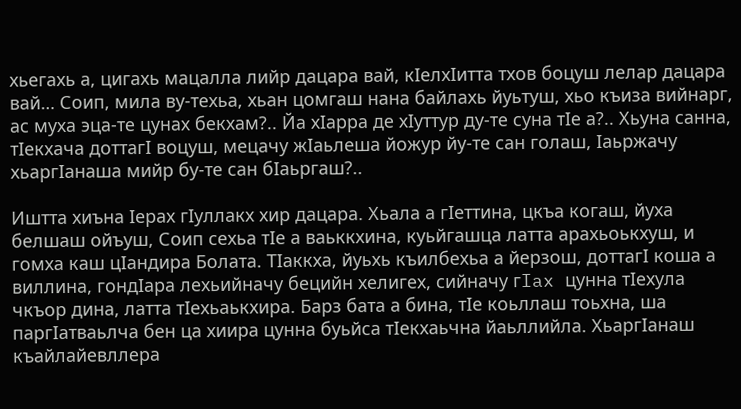хьегахь а, цигахь мацалла лийр дацара вай, кIелхIитта тхов боцуш лелар дацара вай… Соип, мила ву-техьа, хьан цомгаш нана байлахь йуьтуш, хьо къиза вийнарг, ас муха эца-те цунах бекхам?.. Йа хIарра де хIуттур ду-те суна тIе а?.. Хьуна санна, тIекхача доттагI воцуш, мецачу жIаьлеша йожур йу-те сан голаш, Iаьржачу хьаргIанаша мийр бу-те сан бIаьргаш?..

Иштта хиъна Iерах гIуллакх хир дацара. Хьала а гIеттина, цкъа когаш, йуха белшаш ойъуш, Соип сехьа тIе а ваьккхина, куьйгашца латта арахьоькхуш, и гомха каш цIандира Болата. ТIаккха, йуьхь къилбехьа а йерзош, доттагI коша а виллина, гондIара лехьийначу бецийн хелигех, сийначу гIax цунна тIехула чкъор дина, латта тIехьаькхира. Барз бата а бина, тIе коьллаш тоьхна, ша паргIатваьлча бен ца хиира цунна буьйса тIекхаьчна йаьллийла. ХьаргIанаш къайлайевллера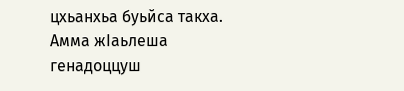цхьанхьа буьйса такха. Амма жIаьлеша генадоццуш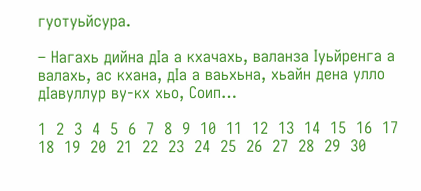гуотуьйсура.

– Нагахь дийна дIа а кхачахь, валанза Iуьйренга а валахь, ас кхана, дIа а ваьхьна, хьайн дена улло дIавуллур ву-кх хьо, Соип…

1  2  3  4  5  6  7  8  9  10  11  12  13  14  15  16  17  18  19  20  21  22  23  24  25  26  27  28  29  30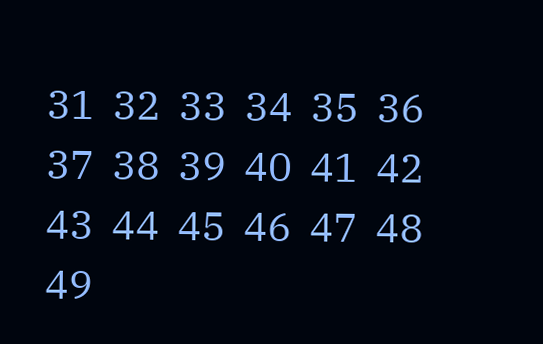31  32  33  34  35  36  37  38  39  40  41  42  43  44  45  46  47  48  49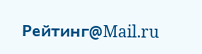Рейтинг@Mail.ru